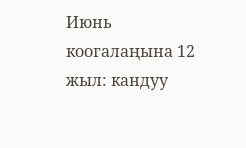Июнь коогалаңына 12 жыл: кандуу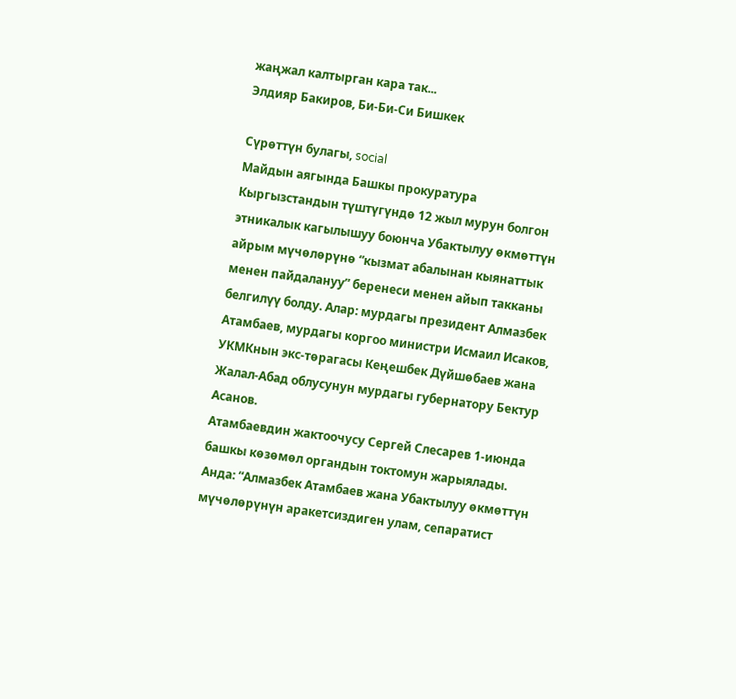жаңжал калтырган кара так...
Элдияр Бакиров, Би-Би-Си Бишкек

Сүрөттүн булагы, social
Майдын аягында Башкы прокуратура Кыргызстандын түштүгүндө 12 жыл мурун болгон этникалык кагылышуу боюнча Убактылуу өкмөттүн айрым мүчөлөрүнө “кызмат абалынан кыянаттык менен пайдалануу” беренеси менен айып такканы белгилүү болду. Алар: мурдагы президент Алмазбек Атамбаев, мурдагы коргоо министри Исмаил Исаков, УКМКнын экс-төрагасы Кеңешбек Дүйшөбаев жана Жалал-Абад облусунун мурдагы губернатору Бектур Асанов.
Атамбаевдин жактоочусу Сергей Слесарев 1-июнда башкы көзөмөл органдын токтомун жарыялады. Анда: “Алмазбек Атамбаев жана Убактылуу өкмөттүн мүчөлөрүнүн аракетсиздиген улам, сепаратист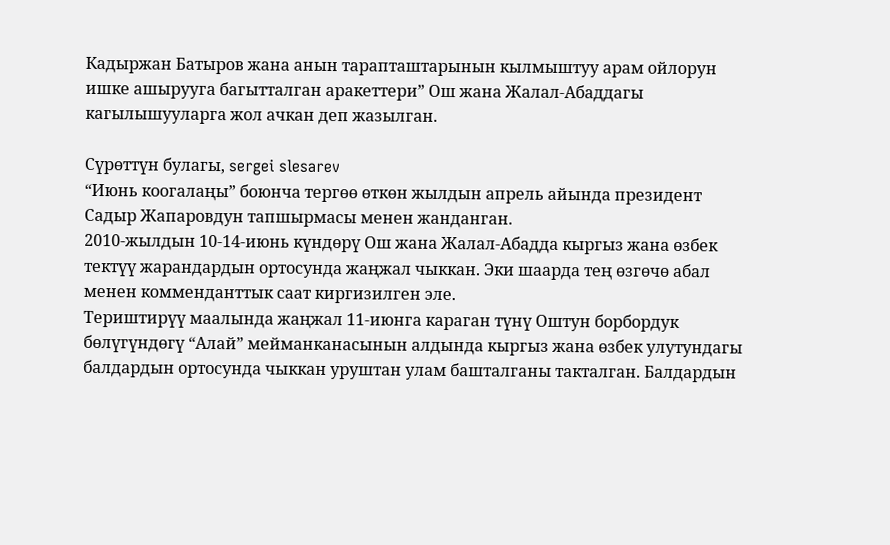Кадыржан Батыров жана анын тарапташтарынын кылмыштуу арам ойлорун ишке ашырууга багытталган аракеттери” Ош жана Жалал-Абаддагы кагылышууларга жол ачкан деп жазылган.

Сүрөттүн булагы, sergei slesarev
“Июнь коогалаңы” боюнча тергөө өткөн жылдын апрель айында президент Садыр Жапаровдун тапшырмасы менен жанданган.
2010-жылдын 10-14-июнь күндөрү Ош жана Жалал-Абадда кыргыз жана өзбек тектүү жарандардын ортосунда жаңжал чыккан. Эки шаарда тең өзгөчө абал менен комменданттык саат киргизилген эле.
Териштирүү маалында жаңжал 11-июнга караган түнү Оштун борбордук бөлүгүндөгү “Алай” мейманканасынын алдында кыргыз жана өзбек улутундагы балдардын ортосунда чыккан уруштан улам башталганы такталган. Балдардын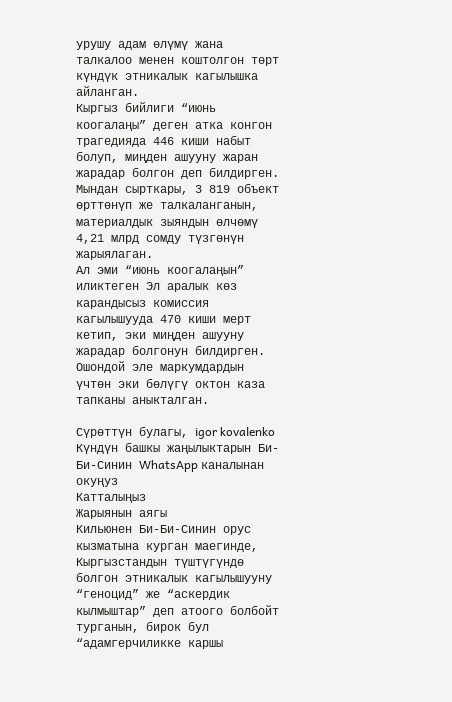урушу адам өлүмү жана талкалоо менен коштолгон төрт күндүк этникалык кагылышка айланган.
Кыргыз бийлиги “июнь коогалаңы” деген атка конгон трагедияда 446 киши набыт болуп, миңден ашууну жаран жарадар болгон деп билдирген. Мындан сырткары, 3 819 объект өрттөнүп же талкаланганын, материалдык зыяндын өлчөмү 4,21 млрд сомду түзгөнүн жарыялаган.
Ал эми “июнь коогалаңын” иликтеген Эл аралык көз карандысыз комиссия кагылышууда 470 киши мерт кетип, эки миңден ашууну жарадар болгонун билдирген. Ошондой эле маркумдардын үчтөн эки бөлүгү октон каза тапканы аныкталган.

Сүрөттүн булагы, igor kovalenko
Күндүн башкы жаңылыктарын Би-Би-Синин WhatsApp каналынан окуңуз
Катталыңыз
Жарыянын аягы
Кильюнен Би-Би-Синин орус кызматына курган маегинде, Кыргызстандын түштүгүндө болгон этникалык кагылышууну “геноцид” же “аскердик кылмыштар” деп атоого болбойт турганын, бирок бул “адамгерчиликке каршы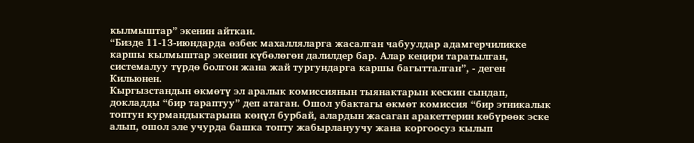кылмыштар” экенин айткан.
“Бизде 11-13-июндарда өзбек махалляларга жасалган чабуулдар адамгерчиликке каршы кылмыштар экенин күбөлөгөн далилдер бар. Алар кеңири таратылган, системалуу түрдө болгон жана жай тургундарга каршы багытталган”, - деген Кильюнен.
Кыргызстандын өкмөтү эл аралык комиссиянын тыянактарын кескин сындап, докладды “бир тараптуу” деп атаган. Ошол убактагы өкмөт комиссия “бир этникалык топтун курмандыктарына көңүл бурбай, алардын жасаган аракеттерин көбүрөөк эске алып, ошол эле учурда башка топту жабырлануучу жана коргоосуз кылып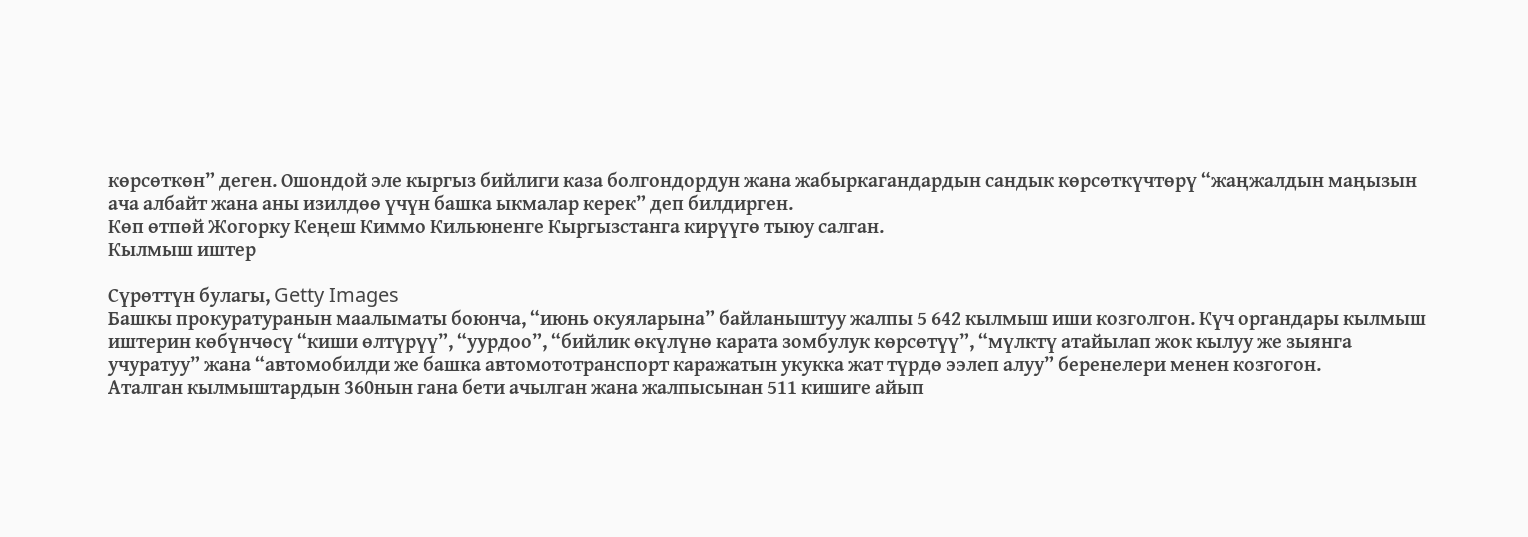көрсөткөн” деген. Ошондой эле кыргыз бийлиги каза болгондордун жана жабыркагандардын сандык көрсөткүчтөрү “жаңжалдын маңызын ача албайт жана аны изилдөө үчүн башка ыкмалар керек” деп билдирген.
Көп өтпөй Жогорку Кеңеш Киммо Кильюненге Кыргызстанга кирүүгө тыюу салган.
Кылмыш иштер

Сүрөттүн булагы, Getty Images
Башкы прокуратуранын маалыматы боюнча, “июнь окуяларына” байланыштуу жалпы 5 642 кылмыш иши козголгон. Күч органдары кылмыш иштерин көбүнчөсү “киши өлтүрүү”, “уурдоо”, “бийлик өкүлүнө карата зомбулук көрсөтүү”, “мүлктү атайылап жок кылуу же зыянга учуратуу” жана “автомобилди же башка автомототранспорт каражатын укукка жат түрдө ээлеп алуу” беренелери менен козгогон.
Аталган кылмыштардын 360нын гана бети ачылган жана жалпысынан 511 кишиге айып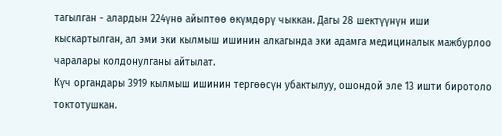тагылган - алардын 224үнө айыптөө өкүмдөрү чыккан. Дагы 28 шектүүнүн иши кыскартылган, ал эми эки кылмыш ишинин алкагында эки адамга медициналык мажбурлоо чаралары колдонулганы айтылат.
Күч органдары 3919 кылмыш ишинин тергөөсүн убактылуу, ошондой эле 13 ишти биротоло токтотушкан.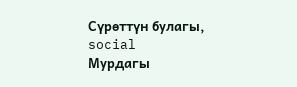Сүрөттүн булагы, social
Мурдагы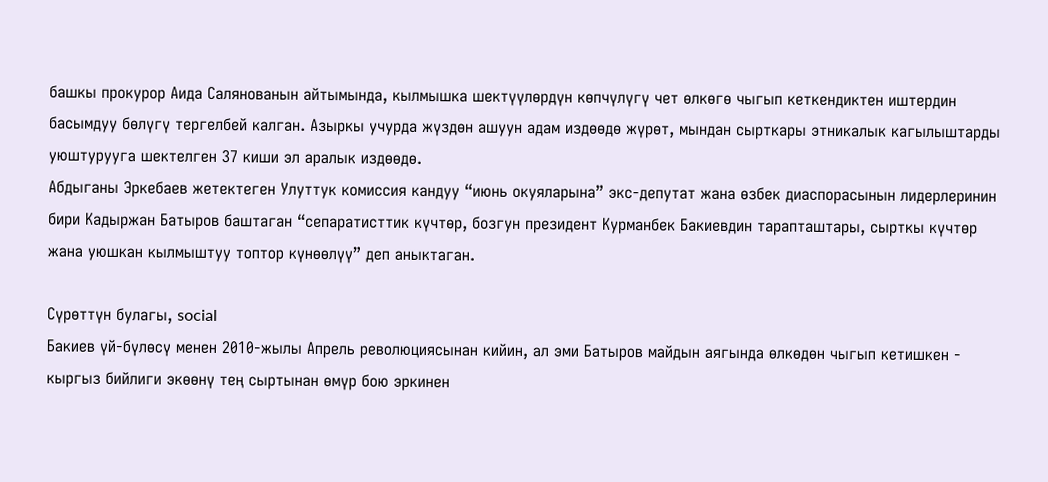башкы прокурор Аида Салянованын айтымында, кылмышка шектүүлөрдүн көпчүлүгү чет өлкөгө чыгып кеткендиктен иштердин басымдуу бөлүгү тергелбей калган. Азыркы учурда жүздөн ашуун адам издөөдө жүрөт, мындан сырткары этникалык кагылыштарды уюштурууга шектелген 37 киши эл аралык издөөдө.
Абдыганы Эркебаев жетектеген Улуттук комиссия кандуу “июнь окуяларына” экс-депутат жана өзбек диаспорасынын лидерлеринин бири Кадыржан Батыров баштаган “сепаратисттик күчтөр, бозгун президент Курманбек Бакиевдин тарапташтары, сырткы күчтөр жана уюшкан кылмыштуу топтор күнөөлүү” деп аныктаган.

Сүрөттүн булагы, social
Бакиев үй-бүлөсү менен 2010-жылы Апрель революциясынан кийин, ал эми Батыров майдын аягында өлкөдөн чыгып кетишкен - кыргыз бийлиги экөөнү тең сыртынан өмүр бою эркинен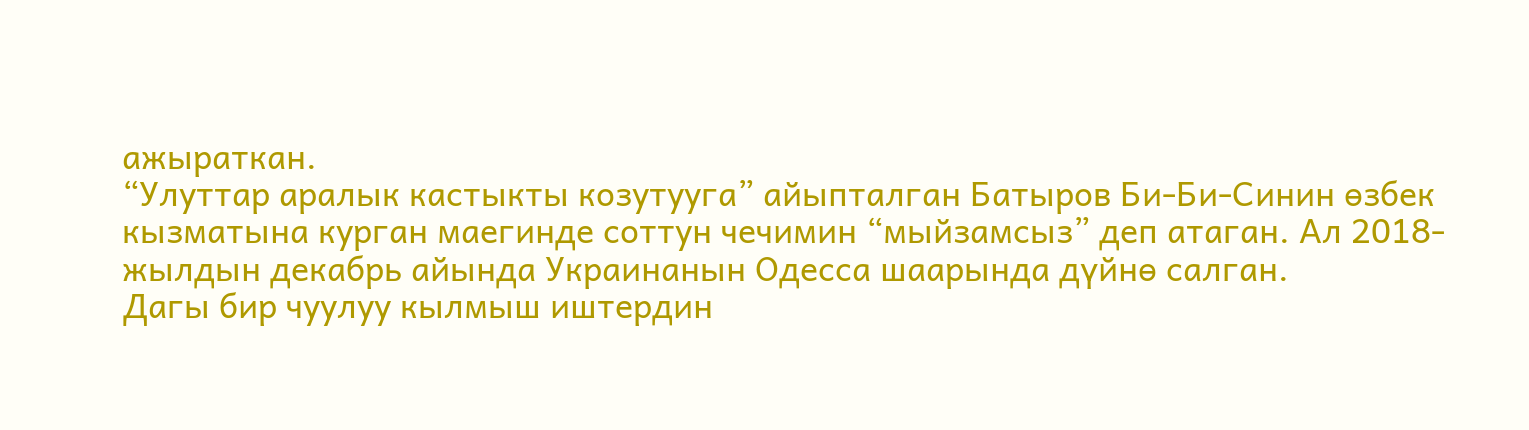ажыраткан.
“Улуттар аралык кастыкты козутууга” айыпталган Батыров Би-Би-Синин өзбек кызматына курган маегинде соттун чечимин “мыйзамсыз” деп атаган. Ал 2018-жылдын декабрь айында Украинанын Одесса шаарында дүйнө салган.
Дагы бир чуулуу кылмыш иштердин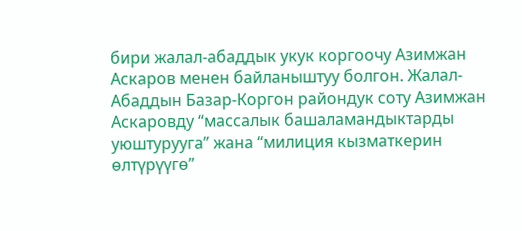бири жалал-абаддык укук коргоочу Азимжан Аскаров менен байланыштуу болгон. Жалал-Абаддын Базар-Коргон райондук соту Азимжан Аскаровду “массалык башаламандыктарды уюштурууга” жана “милиция кызматкерин өлтүрүүгө”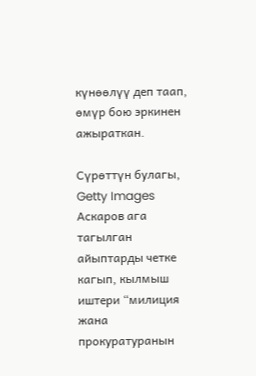күнөөлүү деп таап, өмүр бою эркинен ажыраткан.

Сүрөттүн булагы, Getty Images
Аскаров ага тагылган айыптарды четке кагып, кылмыш иштери “милиция жана прокуратуранын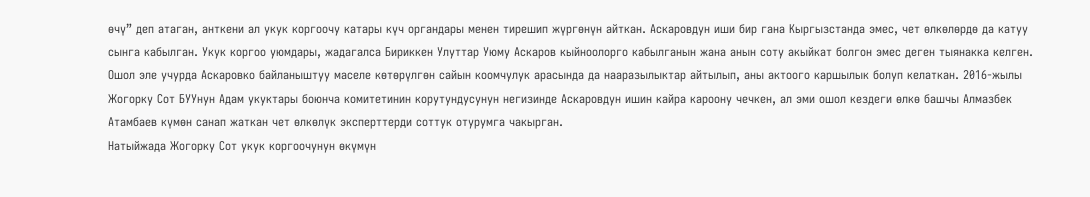өчү” деп атаган, анткени ал укук коргоочу катары күч органдары менен тирешип жүргөнүн айткан. Аскаровдун иши бир гана Кыргызстанда эмес, чет өлкөлөрдө да катуу сынга кабылган. Укук коргоо уюмдары, жадагалса Бириккен Улуттар Уюму Аскаров кыйноолорго кабылганын жана анын соту акыйкат болгон эмес деген тыянакка келген.
Ошол эле учурда Аскаровко байланыштуу маселе көтөрүлгөн сайын коомчулук арасында да нааразылыктар айтылып, аны актоого каршылык болуп келаткан. 2016-жылы Жогорку Сот БУУнун Адам укуктары боюнча комитетинин корутундусунун негизинде Аскаровдун ишин кайра кароону чечкен, ал эми ошол кездеги өлкө башчы Алмазбек Атамбаев күмөн санап жаткан чет өлкөлүк эксперттерди соттук отурумга чакырган.
Натыйжада Жогорку Сот укук коргоочунун өкүмүн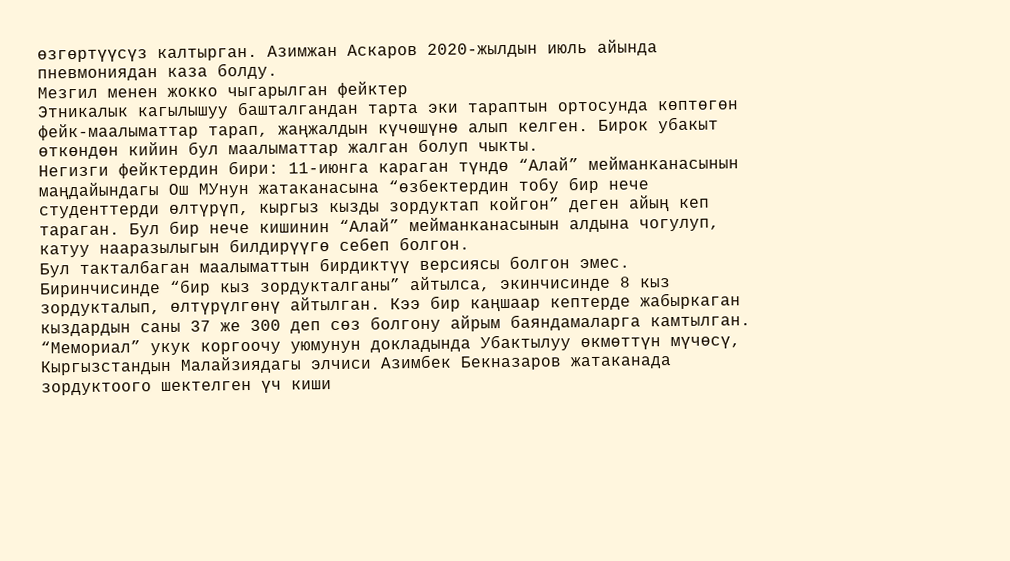өзгөртүүсүз калтырган. Азимжан Аскаров 2020-жылдын июль айында пневмониядан каза болду.
Мезгил менен жокко чыгарылган фейктер
Этникалык кагылышуу башталгандан тарта эки тараптын ортосунда көптөгөн фейк-маалыматтар тарап, жаңжалдын күчөшүнө алып келген. Бирок убакыт өткөндөн кийин бул маалыматтар жалган болуп чыкты.
Негизги фейктердин бири: 11-июнга караган түндө “Алай” мейманканасынын маңдайындагы Ош МУнун жатаканасына “өзбектердин тобу бир нече студенттерди өлтүрүп, кыргыз кызды зордуктап койгон” деген айың кеп тараган. Бул бир нече кишинин “Алай” мейманканасынын алдына чогулуп, катуу нааразылыгын билдирүүгө себеп болгон.
Бул такталбаган маалыматтын бирдиктүү версиясы болгон эмес. Биринчисинде “бир кыз зордукталганы” айтылса, экинчисинде 8 кыз зордукталып, өлтүрүлгөнү айтылган. Кээ бир каңшаар кептерде жабыркаган кыздардын саны 37 же 300 деп сөз болгону айрым баяндамаларга камтылган.
“Мемориал” укук коргоочу уюмунун докладында Убактылуу өкмөттүн мүчөсү, Кыргызстандын Малайзиядагы элчиси Азимбек Бекназаров жатаканада зордуктоого шектелген үч киши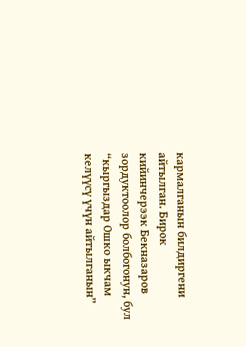кармалганын билдиргени айтылган. Бирок кийинчерээк Бекназаров зордуктоолор болбогонун, бул “кыргыздар Ошко ыкчам келүүсү үчүн айтылганын”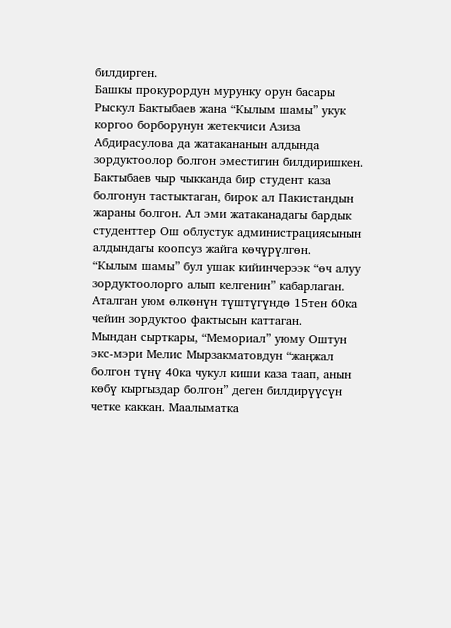билдирген.
Башкы прокурордун мурунку орун басары Рыскул Бактыбаев жана “Кылым шамы” укук коргоо борборунун жетекчиси Азиза Абдирасулова да жатакананын алдында зордуктоолор болгон эместигин билдиришкен. Бактыбаев чыр чыкканда бир студент каза болгонун тастыктаган, бирок ал Пакистандын жараны болгон. Ал эми жатаканадагы бардык студенттер Ош облустук администрациясынын алдындагы коопсуз жайга көчүрүлгөн.
“Кылым шамы” бул ушак кийинчерээк “өч алуу зордуктоолорго алып келгенин” кабарлаган. Аталган уюм өлкөнүн түштүгүндө 15тен 60ка чейин зордуктоо фактысын каттаган.
Мындан сырткары, “Мемориал” уюму Оштун экс-мэри Мелис Мырзакматовдун “жаңжал болгон түнү 40ка чукул киши каза таап, анын көбү кыргыздар болгон” деген билдирүүсүн четке каккан. Маалыматка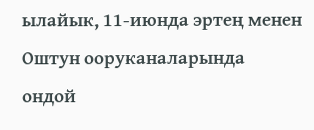ылайык, 11-июнда эртең менен Оштун ооруканаларында ондой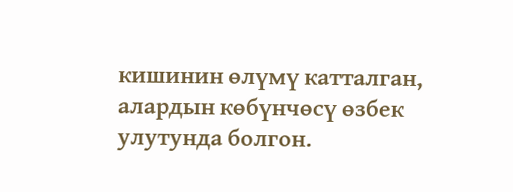кишинин өлүмү катталган, алардын көбүнчөсү өзбек улутунда болгон.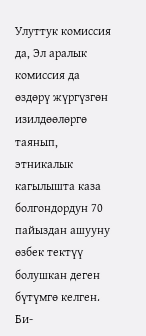Улуттук комиссия да, Эл аралык комиссия да өздөрү жүргүзгөн изилдөөлөргө таянып, этникалык кагылышта каза болгондордун 70 пайыздан ашууну өзбек тектүү болушкан деген бүтүмгө келген.
Би-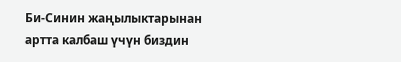Би-Синин жаңылыктарынан артта калбаш үчүн биздин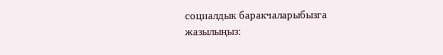социалдык баракчаларыбызга жазылыңыз: